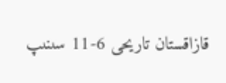قازاقستان تاريحى 6-11 سىنىپ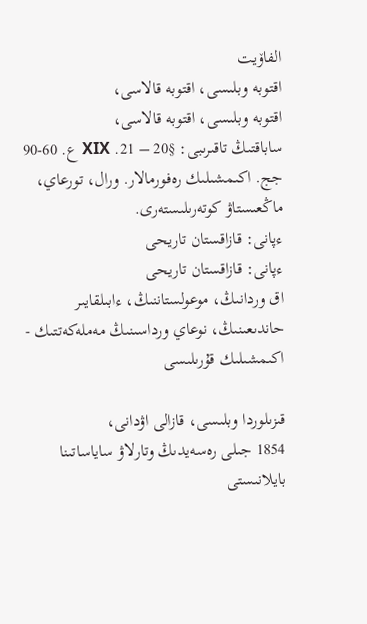الفاۆيت
اقتوبە وبلىسى، اقتوبە قالاسى،
اقتوبە وبلىسى، اقتوبە قالاسى،
ساباقتىڭ تاقىرىبى: §20 – 21. XIX ع. 60-90 جج. اكىمشىلىك رەفورمالار. ورال، تورعاي، ماڭعىستاۋ كوتەرىلىستەرى.
ءپانى: قازاقستان تاريحى
ءپانى: قازاقستان تاريحى
اق وردانىڭ، موعولستاننىڭ، ءابىلقايىر حاندىعىنىڭ، نوعاي ورداسىنىڭ مەملەكەتتىك - اكىمشىلىك قۇرىلىسى

قىزىلوردا وبلىسى، قازالى اۋدانى،
1854 جىلى رەسەيدىڭ وتارلاۋ ساياساتىنا بايلانىستى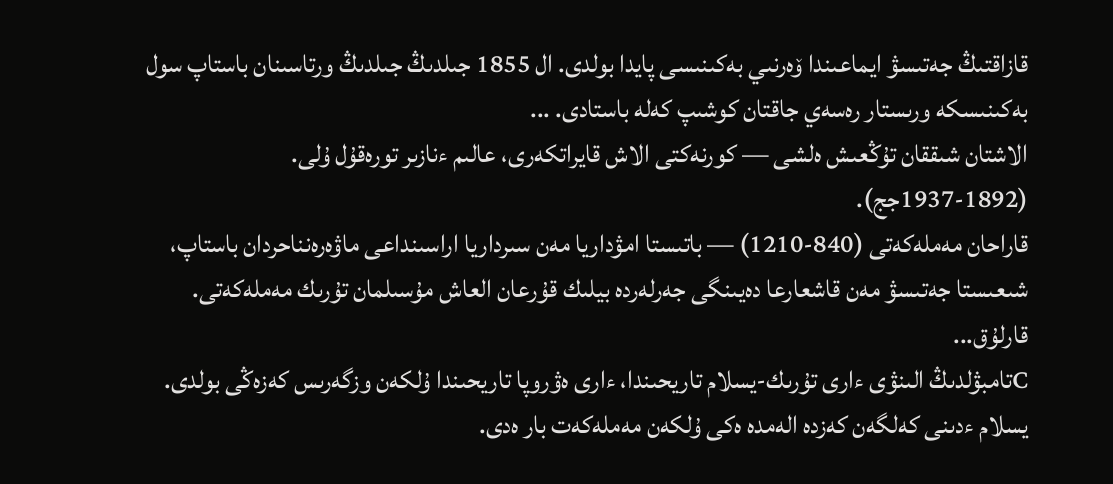قازاقتىڭ جەتىسۋ ايماعىندا ۆەرنىي بەكىنىسى پايدا بولدى. ال 1855 جىلدىڭ جىلدىڭ ورتاسىنان باستاپ سول بەكىنىسكە ورىستار رەسەي جاقتان كوشىپ كەلە باستادى. ...
الاشتان شىققان تۇڭعىش ەلشى — كورنەكتى الاش قايراتكەرى، عالىم ءنازىر تورەقۇل ۇلى. (1892-1937جج).
قاراحان مەملەكەتى (840-1210) — باتىستا امۋداريا مەن سىرداريا اراسىنداعى ماۋەرەنناحردان باستاپ، شىعىستا جەتىسۋ مەن قاشعارعا دەيىنگى جەرلەردە بيلىك قۇرعان العاش مۇسىلمان تۇرىك مەملەكەتى. قارلۇق...
Cتامبۋلدىڭ الىنۋى ءارى تۇرىك-يسلام تاريحىندا، ءارى ەۋروپا تاريحىندا ۇلكەن وزگەرىس كەزەڭى بولدى. يسلام ءدىنى كەلگەن كەزدە الەمدە ەكى ۇلكەن مەملەكەت بار ەدى.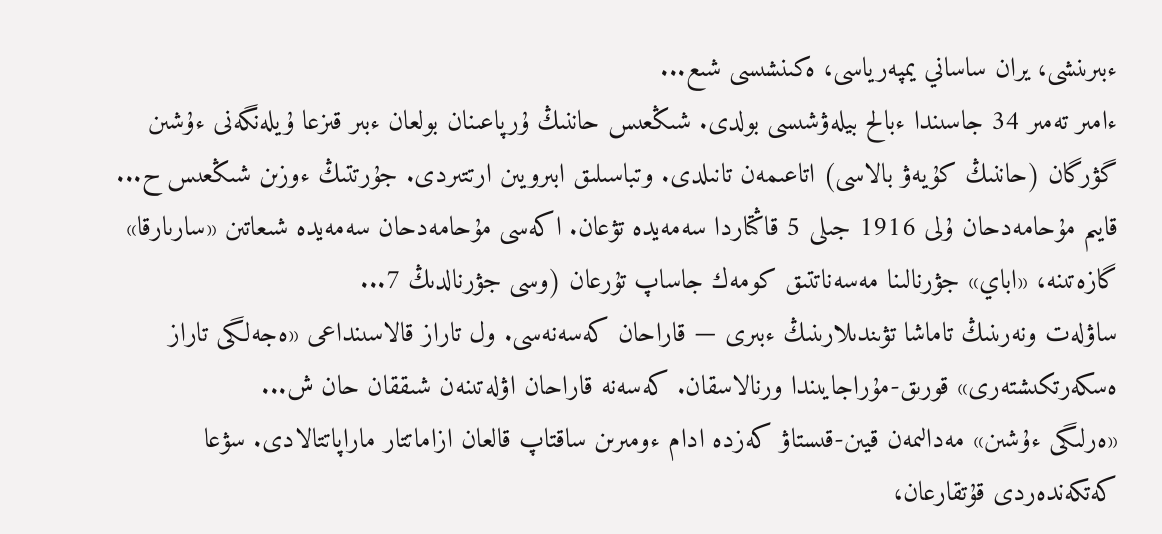ءبىرىنشى، يران ساساني يمپەرياسى، ەكىنشىسى شىع...
ءامىر تەمىر 34 جاسىندا ءبالح بيلەۋشىسى بولدى. شىڭعىس حاننىڭ ۇرپاعىنان بولعان ءبىر قىزعا ۇيلەنگەنى ءۇشىن گۋرگان (حاننىڭ كۇيەۋ بالاسى) اتاعىمەن تانىلدى. وتباسىلىق ابىرويىن ارتتىردى. جۇرتتىڭ ءوزىن شىڭعىس ح...
قايىم مۇحامەدحان ۇلى 1916 جىلى 5 قاڭتاردا سەمەيدە تۋعان. اكەسى مۇحامەدحان سەمەيدە شىعاتىن «سارىارقا» گازەتىنە، «اباي» جۋرنالىنا مەسەناتتىق كومەك جاساپ تۇرعان (وسى جۋرنالدىڭ 7...
ساۋلەت ونەرىنىڭ تاماشا تۋىندىلارىنىڭ ءبىرى — قاراحان كەسەنەسى. ول تاراز قالاسىنداعى «ەجەلگى تاراز ەسكەرتكىشتەرى» قورىق-مۇراجايىندا ورنالاسقان. كەسەنە قاراحان اۋلەتىنەن شىققان حان ش...
«ەرلىگى ءۇشىن» مەدالىمەن قيىن-قىستاۋ كەزدە ادام ءومىرىن ساقتاپ قالعان ازاماتتار ماراپاتتالادى. سۋعا كەتكەندەردى قۇتقارعان،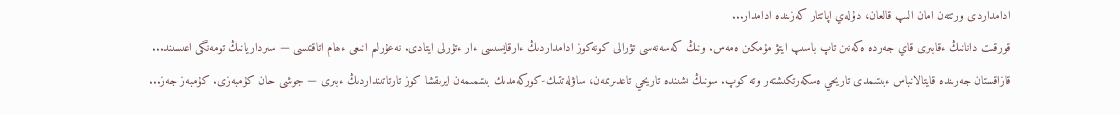ادامداردى ورتتەن امان الىپ قالعان، دۇلەي اپاتتار كەزىندە ادامدار...
قورقىت دانانىڭ ءقابىرى قاي جەردە ەكەنىن تاپ باسىپ ايتۋ مۇمكىن ەمەس. ونىڭ كەسەنەسى تۋرالى كونەكوز ادامداردىڭ ءارقايسىسى ءار ءتۇرلى ايتادى. نەعۇرلىم انىعى ءھام اتاقتىسى — سىرداريانىڭ تومەنگى اعىسىند...
قازاقستان جەرىندە قايتالانباس ءبىتىمدى تاريحي ەسكەرتكىشتەر وتە كوپ. سونىڭ ىشىندە تاريحي تاعدىرىمەن، ساۋلەتتىك-كوركەمدىك بىتىمىمەن ايرىقشا كوز تارتاتىنداردىڭ ءبىرى — جوشى حان كۇمبەزى. كۇمبەز جەز...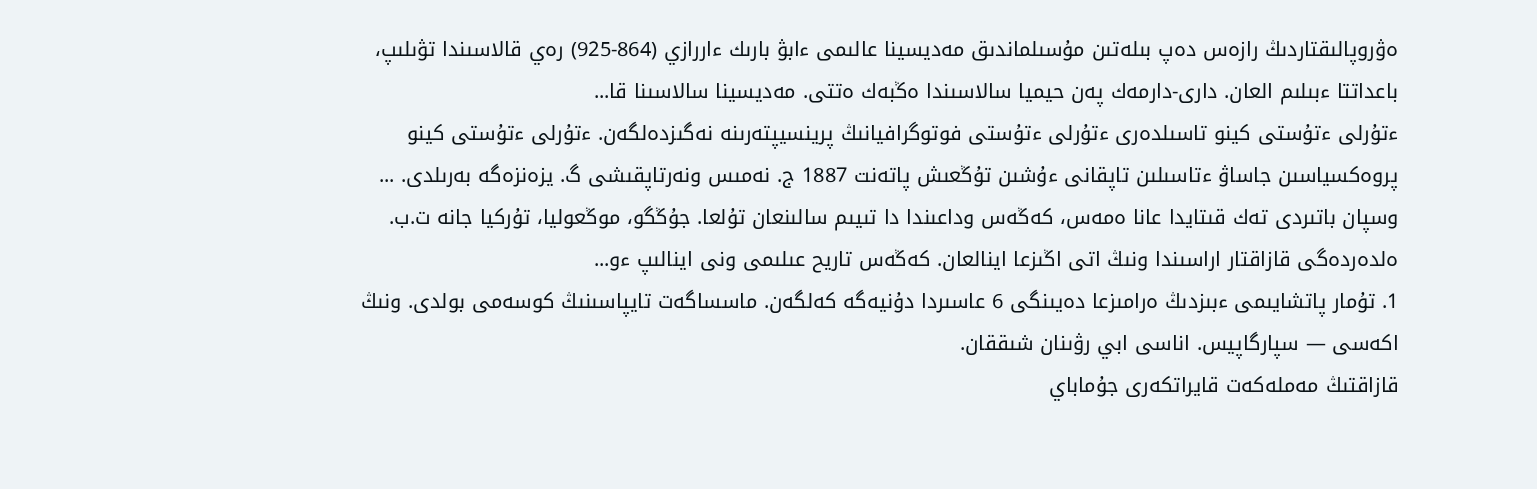ەۋروپالىقتاردىڭ رازەس دەپ بىلەتىن مۇسىلماندىق مەديسينا عالىمى ءابۋ بارىك ءاررازي (864-925) رەي قالاسىندا تۋىلىپ، باعداتتا ءبىلىم العان. دارى-دارمەك پەن حيميا سالاسىندا ەڭبەك ەتتى. مەديسينا سالاسىنا قا...
ءتۇرلى ءتۇستى كينو تاسىلدەرى ءتۇرلى ءتۇستى فوتوگرافيانىڭ پرينسيپتەرىنە نەگىزدەلگەن. ءتۇرلى ءتۇستى كينو پروەكسياسىن جاساۋ ءتاسىلىن تاپقانى ءۇشىن تۇڭعىش پاتەنت 1887 ج. نەمىس ونەرتاپقىشى گ. يزەنزەگە بەرىلدى. ...
وسپان باتىردى تەك قىتايدا عانا ەمەس، كەڭەس وداعىندا دا تىيىم سالىنعان تۇلعا. جۇڭگو، موڭعوليا، تۇركيا جانە ت.ب. ەلدەردەگى قازاقتار اراسىندا ونىڭ اتى اڭىزعا اينالعان. كەڭەس تاريح عىلىمى ونى اينالىپ ءو...
1. تۇمار پاتشايىمى ءبىزدىڭ ەرامىزعا دەيىنگى 6 عاسىردا دۇنيەگە كەلگەن. ماسساگەت تايپاسىنىڭ كوسەمى بولدى. ونىڭ اكەسى — سپارگاپيس. اناسى ابي رۋىنان شىققان.
قازاقتىڭ مەملەكەت قايراتكەرى جۇماباي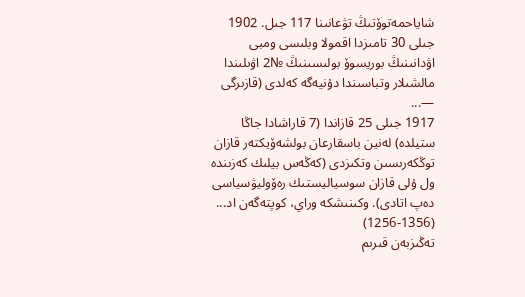شاياحمەتوۆتىڭ تۋعانىنا 117 جىل. 1902 جىلى 30 تامىزدا اقمولا وبلىسى ومبى اۋدانىنىڭ بوريسوۆ بولىسىنىڭ №2 اۋىلىندا مالشىلار وتباسىندا دۇنيەگە كەلدى (قازىرگى —...
1917 جىلى 25 قازاندا (7 قاراشادا جاڭا ستيلدە) لەنين باسقارعان بولشەۆيكتەر قازان توڭكەرىسىن وتكىزدى (كەڭەس بيلىك كەزىندە ول ۇلى قازان سوسياليستىك رەۆوليۋسياسى دەپ اتادى). وكىنىشكە وراي، كوپتەگەن اد...
(1256-1356)
تەڭىزبەن قىرىم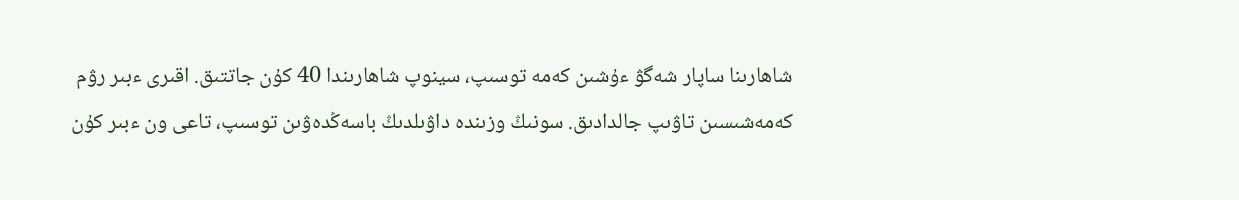شاھارىنا ساپار شەگۋ ءۇشىن كەمە توسىپ، سينوپ شاھارىندا 40 كۇن جاتتىق. اقىرى ءبىر رۋم كەمەشىسىن تاۋىپ جالدادىق. سونىڭ وزىندە داۋىلدىڭ باسەڭدەۋىن توسىپ، تاعى ون ءبىر كۇن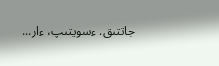جاتتىق. ءسويتىپ، ءار...